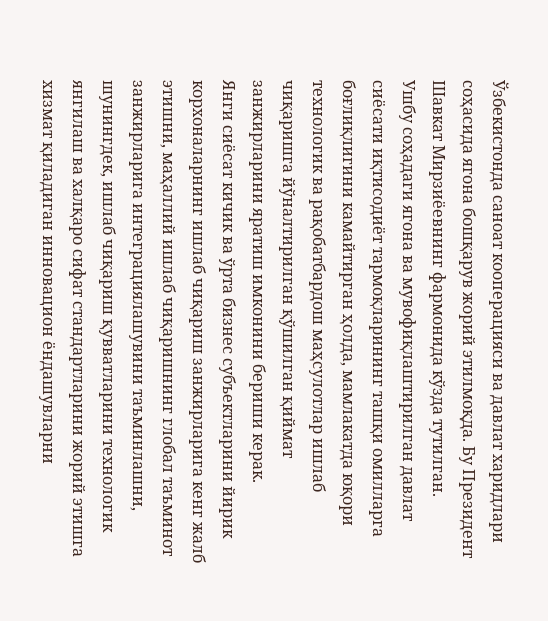Ўзбекистонда саноат кооперацияси ва давлат харидлари соҳасида ягона бошқарув жорий этилмоқда. Бу Президент Шавкат Мирзиёевнинг фармонида кўзда тутилган.
Ушбу соҳадаги ягона ва мувофиқлаштирилган давлат сиёсати иқтисодиёт тармоқларининг ташқи омилларга боғлиқлигини камайтирган ҳолда, мамлакатда юқори технологик ва рақобатбардош маҳсулотлар ишлаб чиқаришга йўналтирилган қўшилган қиймат занжирларини яратиш имконини бериши керак.
Янги сиёсат кичик ва ўрта бизнес субъектларини йирик корхоналарнинг ишлаб чиқариш занжирларига кенг жалб этишни, маҳаллий ишлаб чиқаришнинг глобал таъминот занжирларига интеграциялашувини таъминлашни, шунингдек, ишлаб чиқариш қувватларини технологик янгилаш ва халқаро сифат стандартларини жорий этишга хизмат қиладиган инновацион ёндашувларни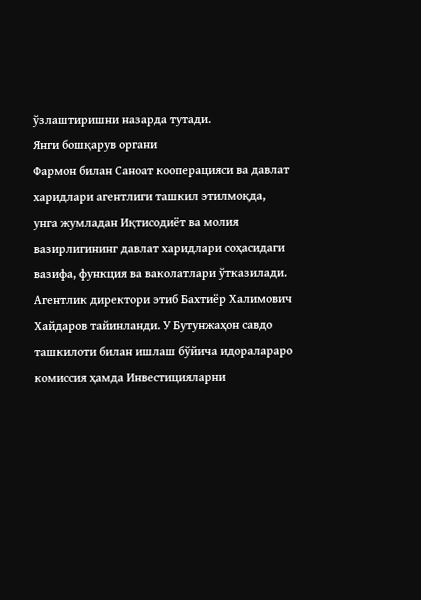ўзлаштиришни назарда тутади.
Янги бошқарув органи
Фармон билан Саноат кооперацияси ва давлат харидлари агентлиги ташкил этилмоқда, унга жумладан Иқтисодиёт ва молия вазирлигининг давлат харидлари соҳасидаги вазифа, функция ва ваколатлари ўтказилади.
Агентлик директори этиб Бахтиёр Халимович Хайдаров тайинланди. У Бутунжаҳон савдо ташкилоти билан ишлаш бўйича идоралараро комиссия ҳамда Инвестицияларни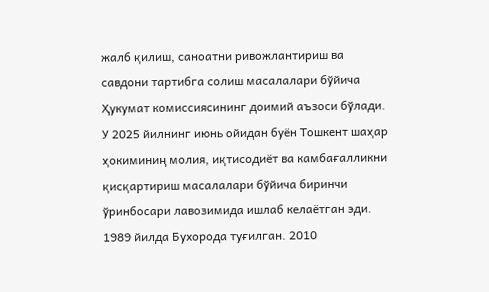жалб қилиш, саноатни ривожлантириш ва савдони тартибга солиш масалалари бўйича Ҳукумат комиссиясининг доимий аъзоси бўлади.
У 2025 йилнинг июнь ойидан буён Тошкент шаҳар ҳокиминиң молия, иқтисодиёт ва камбағалликни қисқартириш масалалари бўйича биринчи ўринбосари лавозимида ишлаб келаётган эди. 1989 йилда Бухорода туғилган. 2010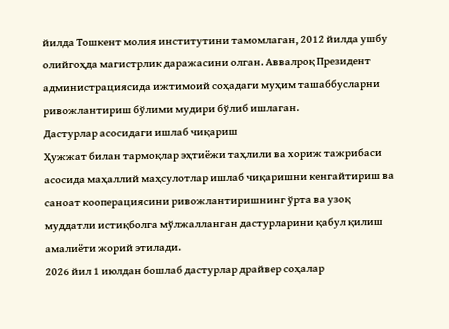йилда Тошкент молия институтини тамомлаган, 2012 йилда ушбу олийгоҳда магистрлик даражасини олган. Аввалроқ Президент администрациясида ижтимоий соҳадаги муҳим ташаббусларни ривожлантириш бўлими мудири бўлиб ишлаган.
Дастурлар асосидаги ишлаб чиқариш
Ҳужжат билан тармоқлар эҳтиёжи таҳлили ва хориж тажрибаси асосида маҳаллий маҳсулотлар ишлаб чиқаришни кенгайтириш ва саноат кооперациясини ривожлантиришнинг ўрта ва узоқ муддатли истиқболга мўлжалланган дастурларини қабул қилиш амалиёти жорий этилади.
2026 йил 1 июлдан бошлаб дастурлар драйвер соҳалар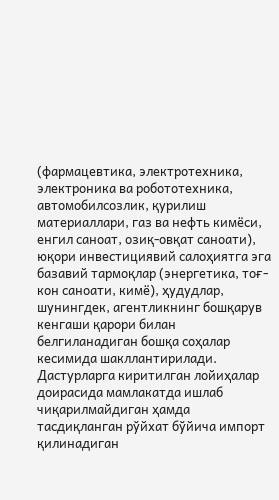(фармацевтика, электротехника, электроника ва робототехника, автомобилсозлик, қурилиш материаллари, газ ва нефть кимёси, енгил саноат, озиқ-овқат саноати), юқори инвестициявий салоҳиятга эга базавий тармоқлар (энергетика, тоғ-кон саноати, кимё), ҳудудлар, шунингдек, агентликнинг бошқарув кенгаши қарори билан белгиланадиган бошқа соҳалар кесимида шакллантирилади.
Дастурларга киритилган лойиҳалар доирасида мамлакатда ишлаб чиқарилмайдиган ҳамда тасдиқланган рўйхат бўйича импорт қилинадиган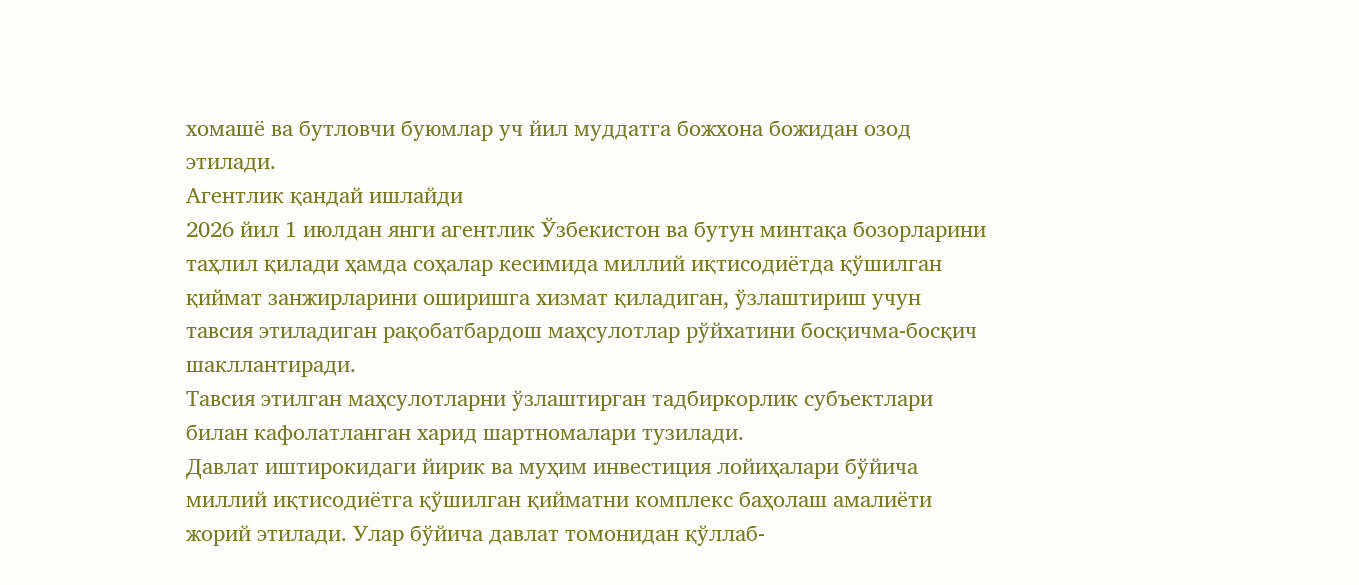хомашё ва бутловчи буюмлар уч йил муддатга божхона божидан озод этилади.
Агентлик қандай ишлайди
2026 йил 1 июлдан янги агентлик Ўзбекистон ва бутун минтақа бозорларини таҳлил қилади ҳамда соҳалар кесимида миллий иқтисодиётда қўшилган қиймат занжирларини оширишга хизмат қиладиган, ўзлаштириш учун тавсия этиладиган рақобатбардош маҳсулотлар рўйхатини босқичма-босқич шакллантиради.
Тавсия этилган маҳсулотларни ўзлаштирган тадбиркорлик субъектлари билан кафолатланган харид шартномалари тузилади.
Давлат иштирокидаги йирик ва муҳим инвестиция лойиҳалари бўйича миллий иқтисодиётга қўшилган қийматни комплекс баҳолаш амалиёти жорий этилади. Улар бўйича давлат томонидан қўллаб-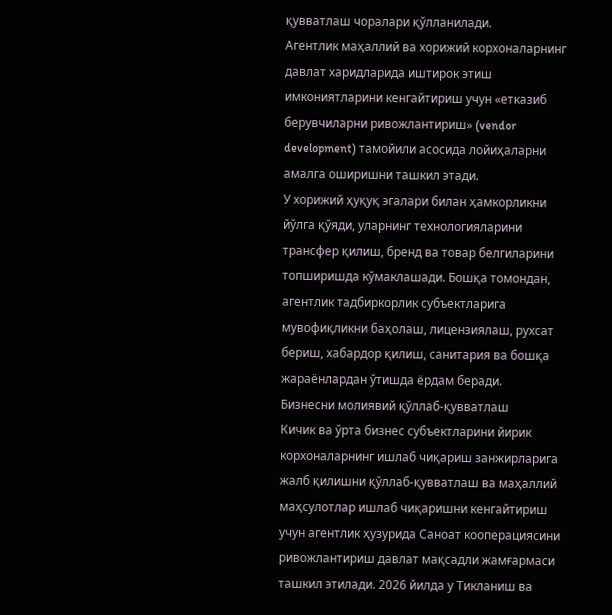қувватлаш чоралари қўлланилади.
Агентлик маҳаллий ва хорижий корхоналарнинг давлат харидларида иштирок этиш имкониятларини кенгайтириш учун «етказиб берувчиларни ривожлантириш» (vendor development) тамойили асосида лойиҳаларни амалга оширишни ташкил этади.
У хорижий ҳуқуқ эгалари билан ҳамкорликни йўлга қўяди, уларнинг технологияларини трансфер қилиш, бренд ва товар белгиларини топширишда кўмаклашади. Бошқа томондан, агентлик тадбиркорлик субъектларига мувофиқликни баҳолаш, лицензиялаш, рухсат бериш, хабардор қилиш, санитария ва бошқа жараёнлардан ўтишда ёрдам беради.
Бизнесни молиявий қўллаб-қувватлаш
Кичик ва ўрта бизнес субъектларини йирик корхоналарнинг ишлаб чиқариш занжирларига жалб қилишни қўллаб-қувватлаш ва маҳаллий маҳсулотлар ишлаб чиқаришни кенгайтириш учун агентлик ҳузурида Саноат кооперациясини ривожлантириш давлат мақсадли жамғармаси ташкил этилади. 2026 йилда у Тикланиш ва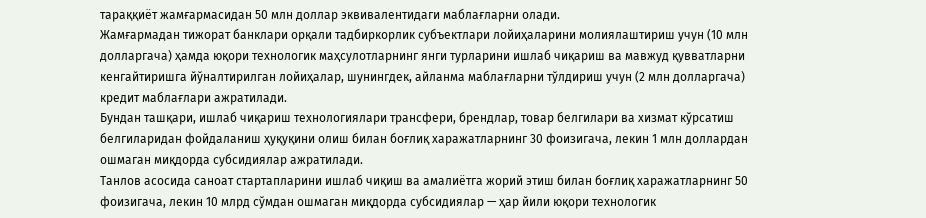тараққиёт жамғармасидан 50 млн доллар эквивалентидаги маблағларни олади.
Жамғармадан тижорат банклари орқали тадбиркорлик субъектлари лойиҳаларини молиялаштириш учун (10 млн долларгача) ҳамда юқори технологик маҳсулотларнинг янги турларини ишлаб чиқариш ва мавжуд қувватларни кенгайтиришга йўналтирилган лойиҳалар, шунингдек, айланма маблағларни тўлдириш учун (2 млн долларгача) кредит маблағлари ажратилади.
Бундан ташқари, ишлаб чиқариш технологиялари трансфери, брендлар, товар белгилари ва хизмат кўрсатиш белгиларидан фойдаланиш ҳуқуқини олиш билан боғлиқ харажатларнинг 30 фоизигача, лекин 1 млн доллардан ошмаган миқдорда субсидиялар ажратилади.
Танлов асосида саноат стартапларини ишлаб чиқиш ва амалиётга жорий этиш билан боғлиқ харажатларнинг 50 фоизигача, лекин 10 млрд сўмдан ошмаган миқдорда субсидиялар — ҳар йили юқори технологик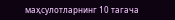маҳсулотларнинг 10 тагача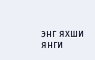энг яхши янги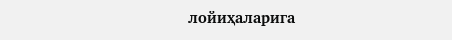лойиҳаларига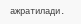ажратилади.